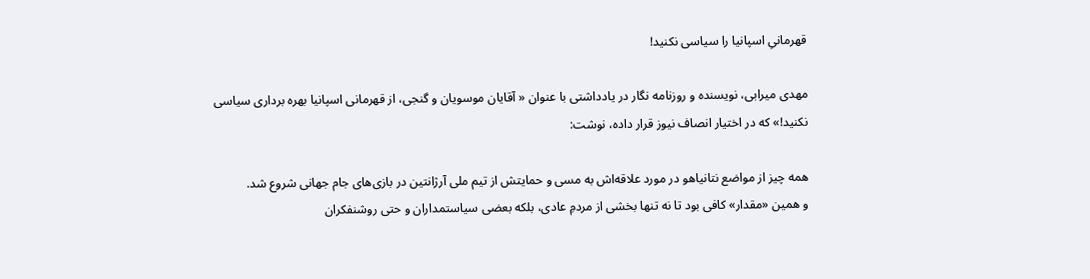قهرمانیِ اسپانیا را سیاسی نکنید!

مهدی میرابی، نویسنده و روزنامه نگار در یادداشتی با عنوان « آقایان موسویان و گنجی، از قهرمانی اسپانیا بهره برداری سیاسی نکنید!» که در اختیار انصاف نیوز قرار داده، نوشت:

همه چیز از مواضع نتانیاهو در مورد علاقه‌اش به مسی و حمایتش از تیم ملی آرژانتین در بازی‌های جام جهانی شروع شد.
و همین «مقدار» کافی بود تا نه تنها بخشی از مردمِ عادی، بلکه بعضی سیاستمداران و حتی روشنفکران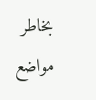بخاطر مواضع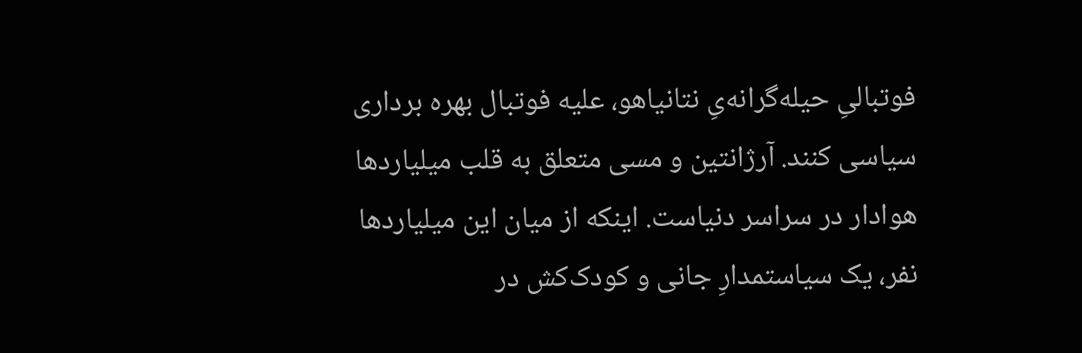فوتبالیِ حیله‌گرانه‌یِ نتانیاهو، علیه فوتبال بهره برداری سیاسی کنند. آرژانتین و مسی متعلق به قلب میلیاردها هوادار در سراسر دنیاست. اینکه از میان این میلیاردها نفر، یک سیاستمدارِ جانی و کودک‌کش در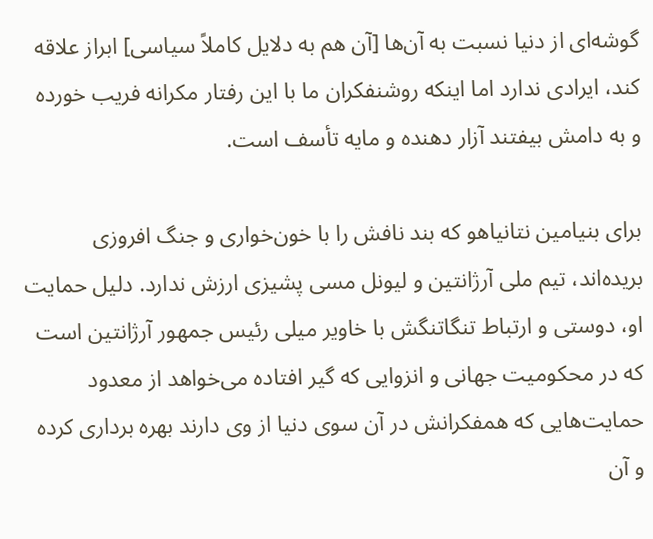گوشه‌ای از دنیا نسبت به آن‌ها [آن هم به دلایل کاملاً سیاسی] ابراز علاقه کند، ایرادی ندارد اما اینکه روشنفکران ما با این رفتار مکرانه فریب خورده و به دامش بیفتند آزار دهنده و مایه تأسف است.

برای بنیامین نتانیاهو که بند نافش را با خون‌خواری و جنگ افروزی بریده‌اند، تیم ملی آرژانتین و لیونل مسی پشیزی ارزش ندارد. دلیل حمایت او، دوستی و ارتباط تنگاتنگش با خاویر میلی رئیس جمهور آرژانتین است که در محکومیت جهانی و انزوایی که گیر افتاده می‌خواهد از معدود حمایت‌هایی که همفکرانش در آن سوی دنیا از وی دارند بهره برداری کرده و آن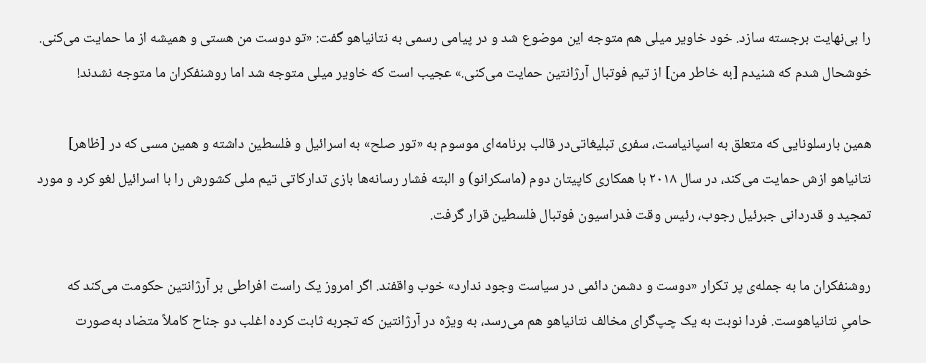را بی‌نهایت برجسته سازد. خود خاویر میلی هم متوجه این موضوع شد و در پیامی رسمی به نتانیاهو گفت: «تو دوست من هستی و همیشه از ما حمایت می‌کنی. خوشحال شدم که شنیدم [به خاطر من] از تیم فوتبال آرژانتین حمایت می‌کنی.» عجیب است که خاویر میلی متوجه شد اما روشنفکران ما متوجه نشدند!

همین بارسلونایی که متعلق به اسپانیاست، سفری تبلیغاتی‌در قالب برنامه‌ای موسوم به «تور صلح» به اسرائیل و فلسطین داشته و همین مسی که در [ظاهر] نتانیاهو ازش حمایت می‌کند، در سال ۲۰۱۸ با همکاری کاپیتان دوم (ماسکرانو) و البته فشار رسانه‌ها بازی تدارکاتی تیم ملی کشورش را با اسرائیل لغو کرد و مورد تمجید و قدردانی جبرئیل رجوب، رئیس وقت فدراسیون فوتبال فلسطین قرار گرفت.

روشنفکران ما به جمله‌ی پر تکرار «دوست و دشمن دائمی در سیاست وجود ندارد» خوب واقفند. اگر امروز یک راست افراطی بر آرژانتین حکومت می‌کند که حامیِ نتانیاهوست. فردا نوبت به یک چپ‌گرای مخالف نتانیاهو هم می‌رسد، به ویژه در آرژانتین که تجربه ثابت کرده اغلب دو جناح کاملاً متضاد به‌صورت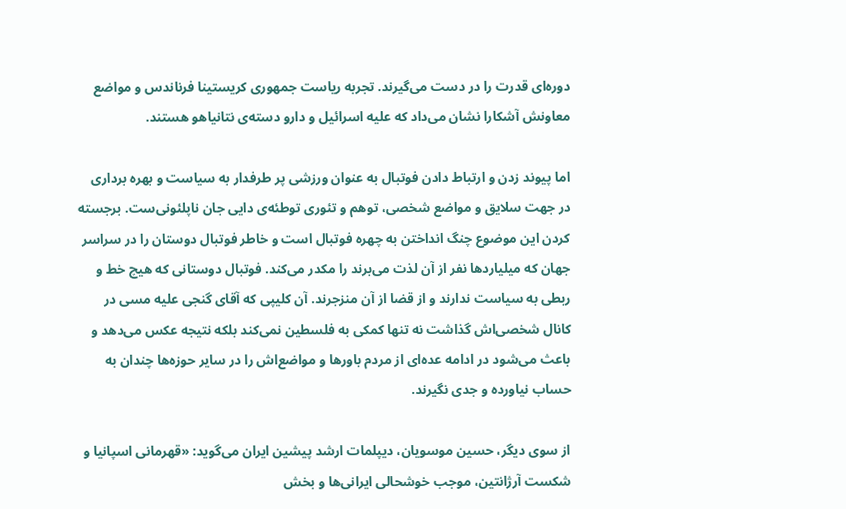دوره‌ای قدرت را در دست می‌گیرند. تجربه ریاست جمهوری کریستینا فرناندس و مواضع معاونش آشکارا نشان می‌داد که علیه اسرائیل و دارو دسته‌ی نتانیاهو هستند.

اما پیوند زدن و ارتباط دادن فوتبال به عنوان ورزشی پر طرفدار به سیاست و بهره برداری در جهت سلایق و مواضع شخصی، توهم و تئوری توطئه‌ی دایی جان ناپلئونی‌ست. برجسته کردن این موضوع چنگ انداختن به چهره فوتبال است و خاطر فوتبال دوستان را در سراسر جهان که میلیاردها نفر از آن لذت می‌برند را مکدر می‌کند. فوتبال دوستانی که هیچ خط و ربطی به سیاست ندارند و از قضا از آن منزجرند. آن کلیپی که آقای گنجی علیه مسی در کانال شخصی‌اش گذاشت نه تنها کمکی به فلسطین نمی‌کند بلکه نتیجه عکس می‌دهد و باعث می‌شود در ادامه عده‌ای از مردم باورها و مواضع‌اش را در سایر حوزه‌ها چندان به حساب نیاورده و جدی نگیرند.

از سوی دیگر، حسین موسویان، دیپلمات ارشد پیشین ایران می‌گوید: «قهرمانی اسپانیا و شکست آرژانتین، موجب خوشحالی ایرانی‌ها و بخش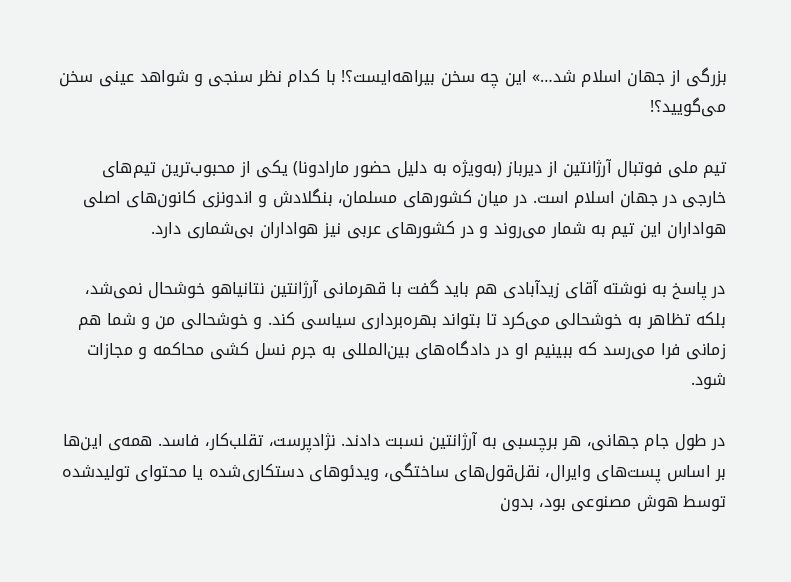بزرگی از جهان اسلام شد…» این چه سخن بیراهه‌ایست؟! با کدام نظر سنجی و شواهد عینی سخن می‌گویید؟!

تیم ملی فوتبال آرژانتین از دیرباز (به‌ویژه به دلیل حضور مارادونا) یکی از محبوب‌ترین تیم‌های خارجی در جهان اسلام است. در میان کشورهای مسلمان، بنگلادش و اندونزی کانون‌های اصلی هواداران این تیم به شمار می‌روند و در کشورهای عربی نیز هواداران بی‌شماری دارد.

در پاسخ به نوشته آقای زیدآبادی هم باید گفت با قهرمانی آرژانتین نتانیاهو خوشحال نمی‌شد، بلکه تظاهر به خوشحالی می‌کرد تا بتواند بهره‌برداری سیاسی کند. و خوشحالی من و شما هم زمانی فرا می‌رسد که ببینیم او در دادگاه‌های بین‌المللی به جرم نسل کشی محاکمه و مجازات شود.

در طول جام جهانی، هر برچسبی به آرژانتین نسبت دادند. نژادپرست، تقلب‌کار، فاسد. همه‌ی این‌ها بر اساس پست‌های وایرال، نقل‌قول‌های ساختگی، ویدئوهای دستکاری‌شده یا محتوای تولیدشده توسط هوش مصنوعی بود، بدون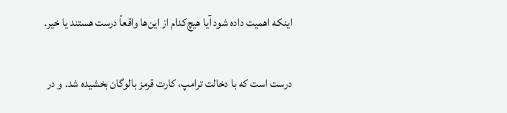اینکه اهمیت داده شود آیا هیچ‌کدام از این‌ها واقعاً درست هستند یا خیر.

درست است که با دخالت ترامپ، کارت قرمز بالوگان بخشیده شد. و در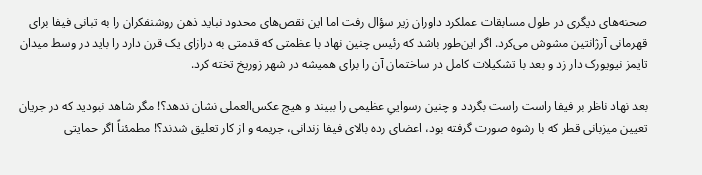صحنه‌های دیگری در طول مسابقات عملکرد داوران زیر سؤال رفت اما این نقص‌های محدود نباید ذهن روشنفکران را به تبانی فیفا برای قهرمانی آرژانتین مشوش می‌کرد. اگر این‌طور باشد که رئیس چنین نهاد با عظمتی که قدمتی به درازای یک قرن دارد را باید در وسط میدان تایمز نیویورک دار زد و بعد با تشکیلات کامل در ساختمان آن را برای همیشه در شهر زوریخ تخته کرد.

بعد نهاد ناظر بر فیفا راست راست بگردد و چنین رسواییِ عظیمی را ببیند و هیچ عکس‌العملی نشان ندهد؟! مگر شاهد نبودید که در جریان تعیین میزبانی قطر که با رشوه صورت گرفته بود، اعضای رده بالای فیفا زندانی، جریمه و از کار تعلیق شدند؟! مطمئناً اگر حمایتی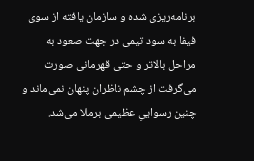برنامه‌ریزی شده و سازمان یافته از سوی فیفا به سود تیمی در جهت صعود به مراحل بالاتر و حتی قهرمانی صورت می‌گرفت از چشم ناظران پنهان نمی‌ماند و چنین رسواییِ عظیمی برملا می‌شد.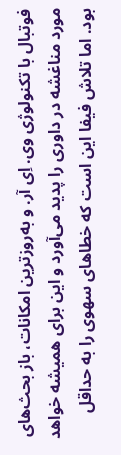فوتبال با تکنولوژی وی. اِی آر. و به‌روزترین امکانات، باز بحث‌های مورد مناغشه در داوری را پدید می‌آورد و این برای همیشه خواهد بود. اما تلاش فیفا این است که خطاهای سهوی را به حداقل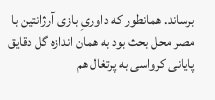برساند. همانطور که داوریِ بازی آرژانتین با مصر محل بحث بود به همان اندازه گل دقایق پایانی کرواسی به پرتغال هم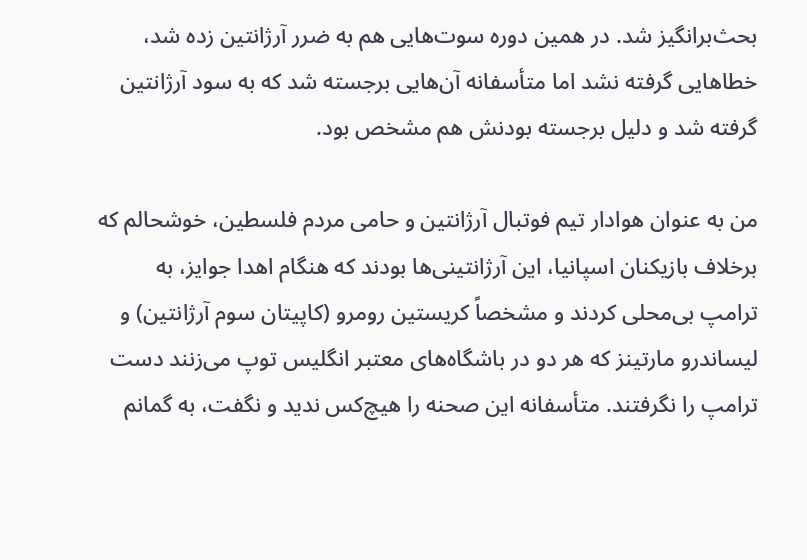بحث‌برانگیز شد. در همین دوره سوت‌هایی هم به ضرر آرژانتین زده شد، خطاهایی گرفته نشد اما متأسفانه آن‌هایی برجسته شد که به سود آرژانتین گرفته شد و دلیل برجسته بودنش هم مشخص بود.

من به عنوان هوادار تیم فوتبال آرژانتین و حامی مردم فلسطین، خوشحالم که برخلاف بازیکنان اسپانیا، این آرژانتینی‌ها بودند که هنگام اهدا جوایز، به ترامپ بی‌محلی کردند و مشخصاً کریستین رومرو (کاپیتان سوم آرژانتین) و لیساندرو مارتینز که هر دو در باشگاه‌های معتبر انگلیس توپ می‌زنند دست ترامپ را نگرفتند. متأسفانه این صحنه را هیچ‌کس ندید و نگفت، به گمانم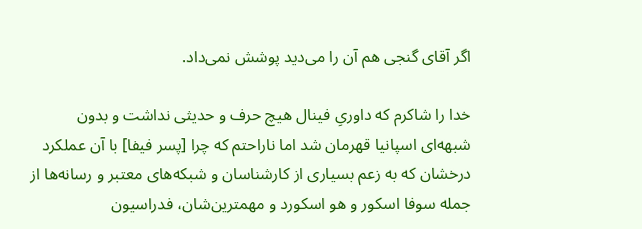اگر آقای گنجی هم آن را می‌دید پوشش نمی‌داد.

خدا را شاکرم که داوریِ فینال هیچ حرف و حدیثی نداشت و بدون شبهه‌ای اسپانیا قهرمان شد اما ناراحتم که چرا [پسر فیفا] با آن عملکرد درخشان که به زعم بسیاری از کارشناسان و شبکه‌های معتبر و رسانه‌ها از جمله سوفا اسکور و هو اسکورد و مهمترین‌شان، فدراسیون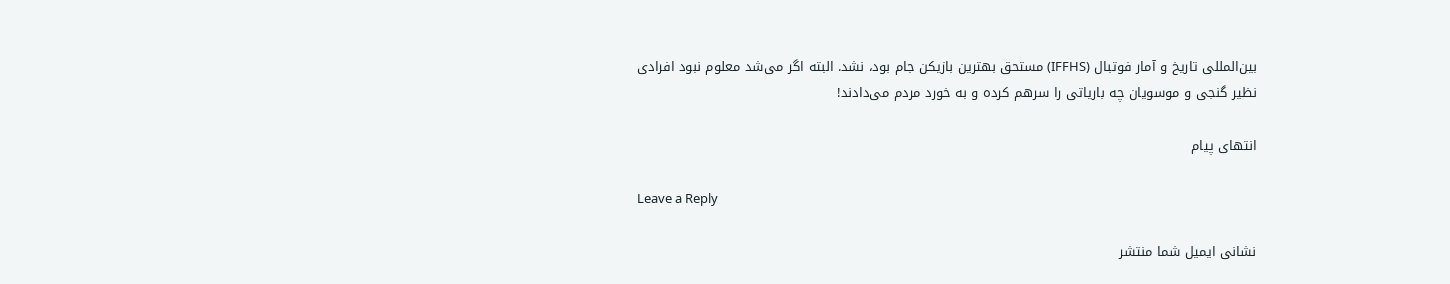بین‌المللی تاریخ و آمار فوتبال (IFFHS) مستحق بهترین بازیکن جام بود، نشد. البته اگر می‌شد معلوم نبود افرادی نظیر گنجی و موسویان چه باریاتی را سرهم کرده و به خورد مردم می‌دادند!

انتهای پیام

Leave a Reply

نشانی ایمیل شما منتشر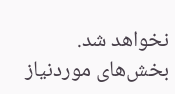نخواهد شد. بخش‌های موردنیاز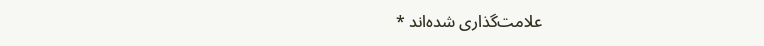علامت‌گذاری شده‌اند *